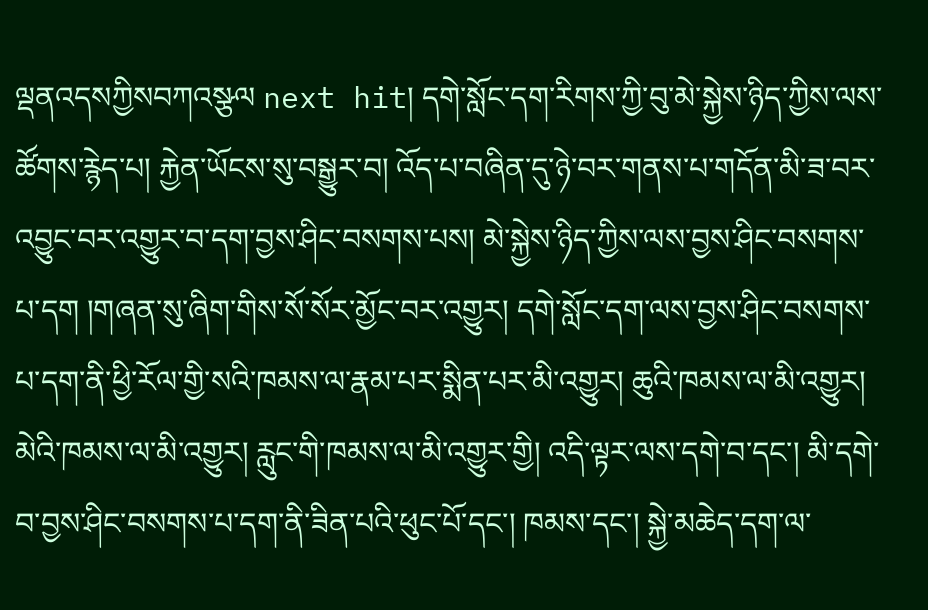ལྡནའདསཀྱིསབཀའསྩལ next hit། དགེ་སློང་དག་རིགས་ཀྱི་བུ་མེ་སྐྱེས་ཉིད་ཀྱིས་ལས་ཚོགས་རྙེད་པ། རྐྱེན་ཡོངས་སུ་བསྒྱུར་བ། འོད་པ་བཞིན་དུ་ཉེ་བར་གནས་པ་གདོན་མི་ཟ་བར་འབྱུང་བར་འགྱུར་བ་དག་བྱས་ཤིང་བསགས་པས། མེ་སྐྱེས་ཉིད་ཀྱིས་ལས་བྱས་ཤིང་བསགས་པ་དག །གཞན་སུ་ཞིག་གིས་སོ་སོར་མྱོང་བར་འགྱུར། དགེ་སློང་དག་ལས་བྱས་ཤིང་བསགས་པ་དག་ནི་ཕྱི་རོལ་གྱི་སའི་ཁམས་ལ་རྣམ་པར་སྨིན་པར་མི་འགྱུར། ཆུའི་ཁམས་ལ་མི་འགྱུར། མེའི་ཁམས་ལ་མི་འགྱུར། རླུང་གི་ཁམས་ལ་མི་འགྱུར་གྱི། འདི་ལྟར་ལས་དགེ་བ་དང་། མི་དགེ་བ་བྱས་ཤིང་བསགས་པ་དག་ནི་ཟིན་པའི་ཕུང་པོ་དང་། ཁམས་དང་། སྐྱེ་མཆེད་དག་ལ་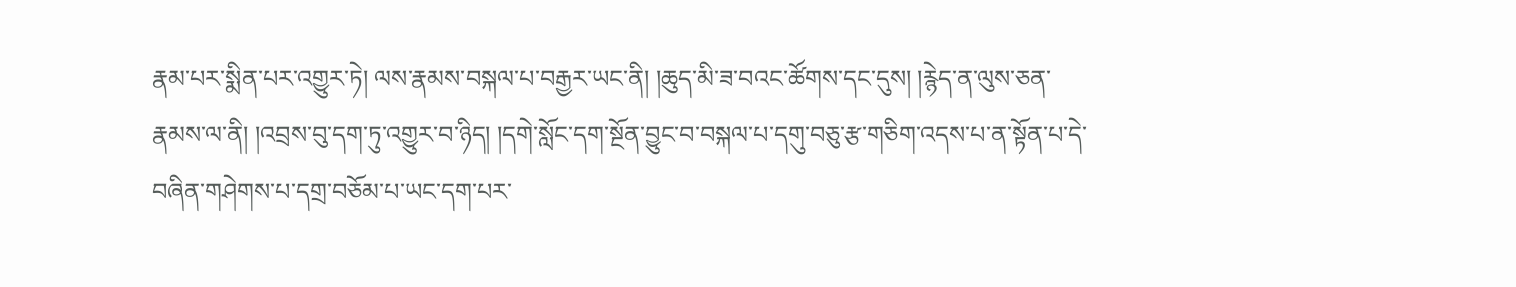རྣམ་པར་སྨིན་པར་འགྱུར་ཏེ། ལས་རྣམས་བསྐལ་པ་བརྒྱར་ཡང་ནི། །ཆུད་མི་ཟ་བའང་ཚོགས་དང་དུས། །རྙེད་ན་ལུས་ཅན་རྣམས་ལ་ནི། །འབྲས་བུ་དག་ཏུ་འགྱུར་བ་ཉིད། །དགེ་སློང་དག་སྔོན་བྱུང་བ་བསྐལ་པ་དགུ་བཅུ་རྩ་གཅིག་འདས་པ་ན་སྟོན་པ་དེ་བཞིན་གཤེགས་པ་དགྲ་བཅོམ་པ་ཡང་དག་པར་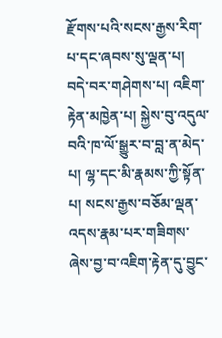རྫོགས་པའི་སངས་རྒྱས་རིག་པ་དང་ཞབས་སུ་ལྡན་པ། བདེ་བར་གཤེགས་པ། འཇིག་རྟེན་མཁྱེན་པ། སྐྱེས་བུ་འདུལ་བའི་ཁ་ལོ་སྒྱུར་བ་བླ་ན་མེད་པ། ལྷ་དང་མི་རྣམས་ཀྱི་སྟོན་པ། སངས་རྒྱས་བཅོམ་ལྡན་འདས་རྣམ་པར་གཟིགས་ཞེས་བྱ་བ་འཇིག་རྟེན་དུ་བྱུང་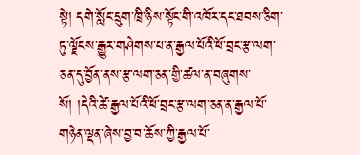སྟེ། དགེ་སློང་དྲུག་ཁྲི་ཉིས་སྟོང་གི་འཁོར་དང་ཐབས་ཅིག་ཏུ་ལྗོངས་རྒྱུར་གཤེགས་པ་ན་རྒྱལ་པོའི་ཕོ་བྲང་རྩ་ལག་ཅན་དུ་བྱོན་ནས་རྩ་ལག་ཅན་གྱི་ཚལ་ན་བཞུགས་སོ། །དེའི་ཚེ་རྒྱལ་པོའི་ཕོ་བྲང་རྩ་ལག་ཅན་ན་རྒྱལ་པོ་གཉེན་ལྡན་ཞེས་བྱ་བ་ཆོས་ཀྱི་རྒྱལ་པོ་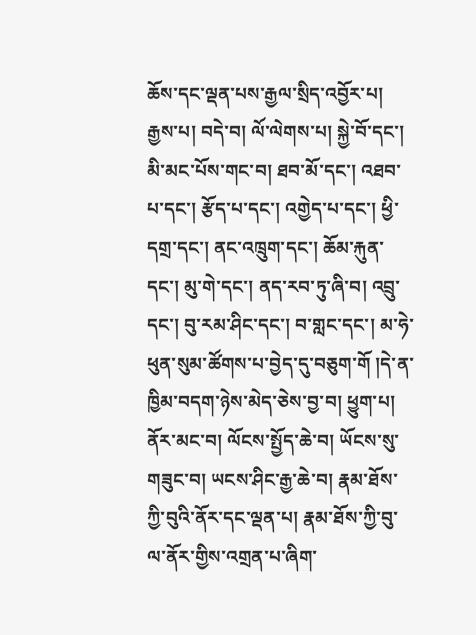ཆོས་དང་ལྡན་པས་རྒྱལ་སྲིད་འབྱོར་པ། རྒྱས་པ། བདེ་བ། ལོ་ལེགས་པ། སྐྱེ་བོ་དང་། མི་མང་པོས་གང་བ། ཐབ་མོ་དང་། འཐབ་པ་དང་། རྩོད་པ་དང་། འགྱེད་པ་དང་། ཕྱི་དགྲ་དང་། ནང་འཁྲུག་དང་། ཆོམ་རྐུན་དང་། མུ་གེ་དང་། ནད་རབ་ཏུ་ཞི་བ། འབྲུ་དང་། བུ་རམ་ཤིང་དང་། བ་གླང་དང་། མ་ཧེ་ཕུན་སུམ་ཚོགས་པ་བྱེད་དུ་བཅུག་གོ །དེ་ན་ཁྱིམ་བདག་ཉེས་མེད་ཅེས་བྱ་བ། ཕྱུག་པ། ནོར་མང་བ། ལོངས་སྤྱོད་ཆེ་བ། ཡོངས་སུ་གཟུང་བ། ཡངས་ཤིང་རྒྱ་ཆེ་བ། རྣམ་ཐོས་ཀྱི་བུའི་ནོར་དང་ལྡན་པ། རྣམ་ཐོས་ཀྱི་བུ་ལ་ནོར་གྱིས་འགྲན་པ་ཞིག་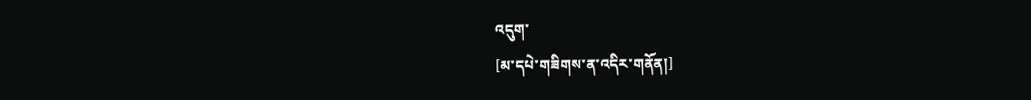འདུག་
[མ་དཔེ་གཟིགས་ན་འདིར་གནོན།]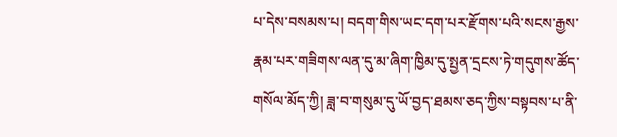པ་དེས་བསམས་པ། བདག་གིས་ཡང་དག་པར་རྫོགས་པའི་སངས་རྒྱས་རྣམ་པར་གཟིགས་ལན་དུ་མ་ཞིག་ཁྱིམ་དུ་སྤྱན་དྲངས་ཏེ་གདུགས་ཚོད་གསོལ་མོད་ཀྱི། ཟླ་བ་གསུམ་དུ་ཡོ་བྱད་ཐམས་ཅད་ཀྱིས་བསྟབས་པ་ནི་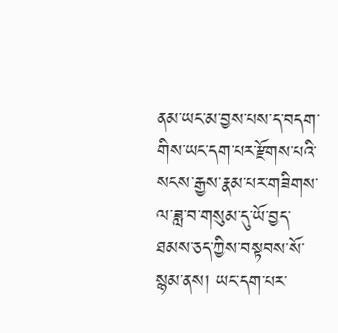ནམ་ཡང་མ་བྱས་པས་ད་བདག་གིས་ཡང་དག་པར་རྫོགས་པའི་སངས་རྒྱས་རྣམ་པར་གཟིགས་ལ་ཟླ་བ་གསུམ་དུ་ཡོ་བྱད་ཐམས་ཅད་ཀྱིས་བསྟབས་སོ་སྙམ་ནས། ཡང་དག་པར་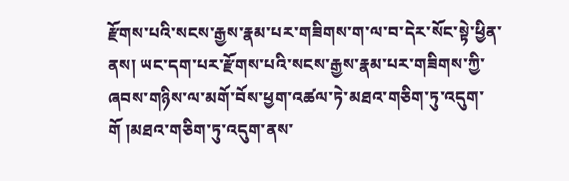རྫོགས་པའི་སངས་རྒྱས་རྣམ་པར་གཟིགས་ག་ལ་བ་དེར་སོང་སྟེ་ཕྱིན་ནས། ཡང་དག་པར་རྫོགས་པའི་སངས་རྒྱས་རྣམ་པར་གཟིགས་ཀྱི་ཞབས་གཉིས་ལ་མགོ་བོས་ཕྱག་འཚལ་ཏེ་མཐའ་གཅིག་ཏུ་འདུག་གོ །མཐའ་གཅིག་ཏུ་འདུག་ནས་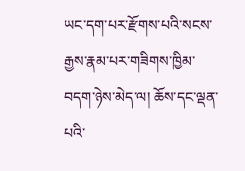ཡང་དག་པར་རྫོགས་པའི་སངས་རྒྱས་རྣམ་པར་གཟིགས་ཁྱིམ་བདག་ཉེས་མེད་ལ། ཆོས་དང་ལྡན་པའི་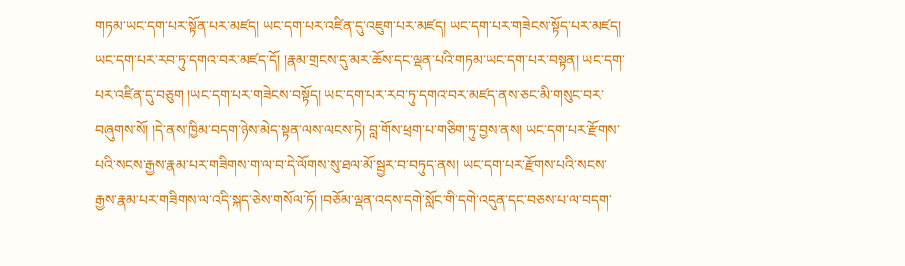གཏམ་ཡང་དག་པར་སྟོན་པར་མཛད། ཡང་དག་པར་འཛིན་དུ་འཇུག་པར་མཛད། ཡང་དག་པར་གཟེངས་སྟོད་པར་མཛད། ཡང་དག་པར་རབ་ཏུ་དགའ་བར་མཛད་དོ། །རྣམ་གྲངས་དུ་མར་ཆོས་དང་ལྡན་པའི་གཏམ་ཡང་དག་པར་བསྟན། ཡང་དག་པར་འཛིན་དུ་བཅུག །ཡང་དག་པར་གཟེངས་བསྟོད། ཡང་དག་པར་རབ་ཏུ་དགའ་བར་མཛད་ནས་ཅང་མི་གསུང་བར་བཞུགས་སོ། །དེ་ནས་ཁྱིམ་བདག་ཉེས་མེད་སྟན་ལས་ལངས་ཏེ། བླ་གོས་ཕྲག་པ་གཅིག་ཏུ་བྱས་ནས། ཡང་དག་པར་རྫོགས་པའི་སངས་རྒྱས་རྣམ་པར་གཟིགས་ག་ལ་བ་དེ་ལོགས་སུ་ཐལ་མོ་སྦྱར་བ་བཏུད་ནས། ཡང་དག་པར་རྫོགས་པའི་སངས་རྒྱས་རྣམ་པར་གཟིགས་ལ་འདི་སྐད་ཅེས་གསོལ་ཏོ། །བཅོམ་ལྡན་འདས་དགེ་སློང་གི་དགེ་འདུན་དང་བཅས་པ་ལ་བདག་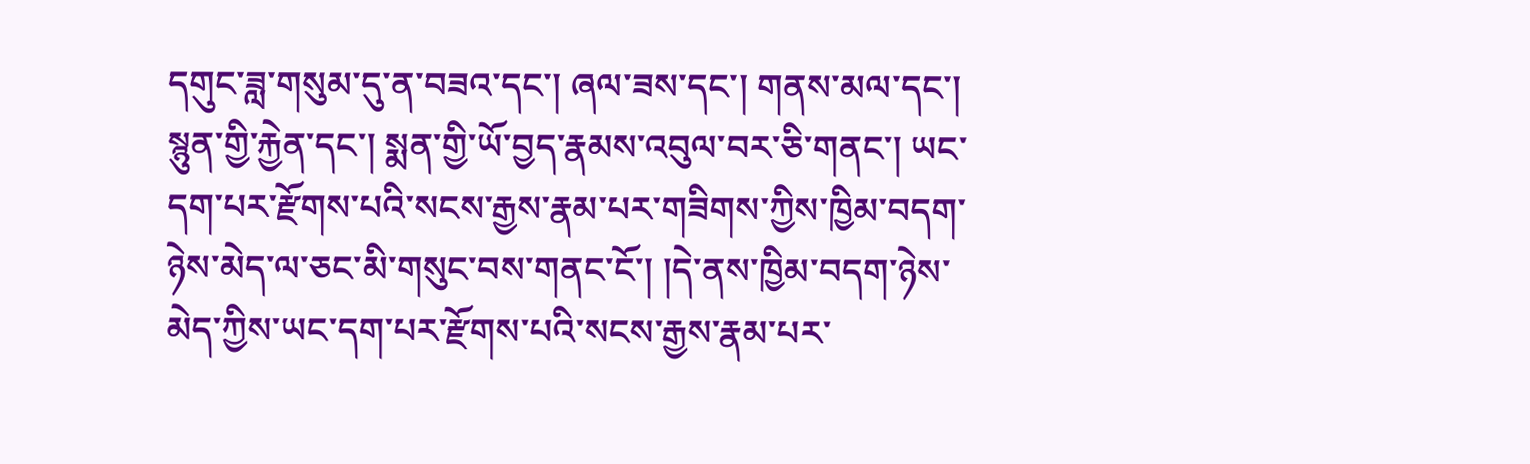དགུང་ཟླ་གསུམ་དུ་ན་བཟའ་དང་། ཞལ་ཟས་དང་། གནས་མལ་དང་། སྙུན་གྱི་རྐྱེན་དང་། སྨན་གྱི་ཡོ་བྱད་རྣམས་འབུལ་བར་ཅི་གནང་། ཡང་དག་པར་རྫོགས་པའི་སངས་རྒྱས་རྣམ་པར་གཟིགས་ཀྱིས་ཁྱིམ་བདག་ཉེས་མེད་ལ་ཅང་མི་གསུང་བས་གནང་ངོ་། །དེ་ནས་ཁྱིམ་བདག་ཉེས་མེད་ཀྱིས་ཡང་དག་པར་རྫོགས་པའི་སངས་རྒྱས་རྣམ་པར་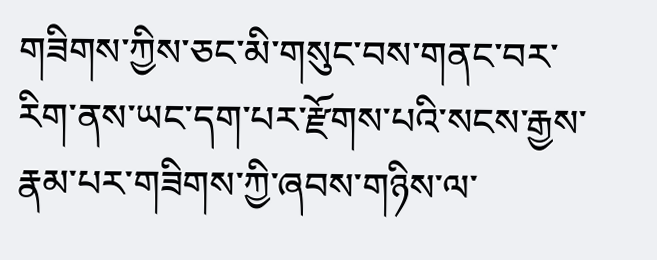གཟིགས་ཀྱིས་ཅང་མི་གསུང་བས་གནང་བར་རིག་ནས་ཡང་དག་པར་རྫོགས་པའི་སངས་རྒྱས་རྣམ་པར་གཟིགས་ཀྱི་ཞབས་གཉིས་ལ་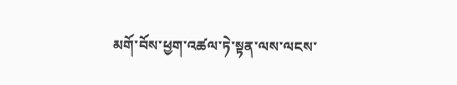མགོ་བོས་ཕྱག་འཚལ་ཏེ་སྟན་ལས་ལངས་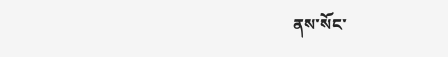ནས་སོང་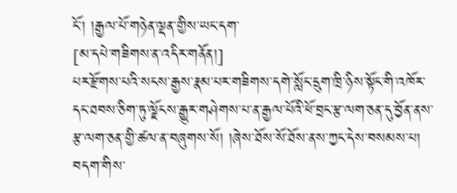ངོ་། །རྒྱལ་པོ་གཉེན་ལྡན་གྱིས་ཡང་དག་
[མ་དཔེ་གཟིགས་ན་འདིར་གནོན།]
པར་རྫོགས་པའི་སངས་རྒྱས་རྣམ་པར་གཟིགས་དགེ་སློང་དྲུག་ཁྲི་ཉིས་སྟོང་གི་འཁོར་དང་ཐབས་ཅིག་ཏུ་ལྗོངས་རྒྱུར་གཤེགས་པ་ན་རྒྱལ་པོའི་ཕོ་བྲང་རྩ་ལག་ཅན་དུ་བྱོན་ནས་རྩ་ལག་ཅན་གྱི་ཚལ་ན་བཞུགས་སོ། །ཞེས་ཐོས་སོ་ཐོས་ནས་ཀྱང་དེས་བསམས་པ། བདག་གིས་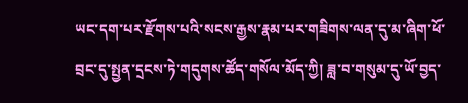ཡང་དག་པར་རྫོགས་པའི་སངས་རྒྱས་རྣམ་པར་གཟིགས་ལན་དུ་མ་ཞིག་ཕོ་བྲང་དུ་སྤྱན་དྲངས་ཏེ་གདུགས་ཚོད་གསོལ་མོད་ཀྱི། ཟླ་བ་གསུམ་དུ་ཡོ་བྱད་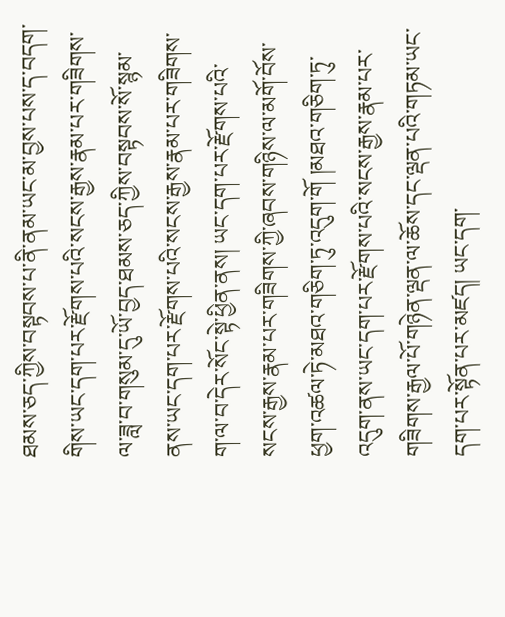ཐམས་ཅད་ཀྱིས་བསྟབས་པ་ནི་ནམ་ཡང་མ་བྱས་པས་ད་བདག་གིས་ཡང་དག་པར་རྫོགས་པའི་སངས་རྒྱས་རྣམ་པར་གཟིགས་ལ་ཟླ་བ་གསུམ་དུ་ཡོ་བྱད་ཐམས་ཅད་ཀྱིས་བསྟབས་སོ་སྙམ་ནས་ཡང་དག་པར་རྫོགས་པའི་སངས་རྒྱས་རྣམ་པར་གཟིགས་ག་ལ་བ་དེར་སོང་སྟེ་ཕྱིན་ནས། ཡང་དག་པར་རྫོགས་པའི་སངས་རྒྱས་རྣམ་པར་གཟིགས་ཀྱི་ཞབས་གཉིས་ལ་མགོ་བོས་ཕྱག་འཚལ་ཏེ་མཐའ་གཅིག་ཏུ་འདུག་གོ །མཐའ་གཅིག་ཏུ་འདུག་ནས་ཡང་དག་པར་རྫོགས་པའི་སངས་རྒྱས་རྣམ་པར་གཟིགས་རྒྱལ་པོ་གཉེན་ལྡན་ལ་ཆོས་དང་ལྡན་པའི་གཏམ་ཡང་དག་པར་སྟོན་པར་མཛད། ཡང་དག་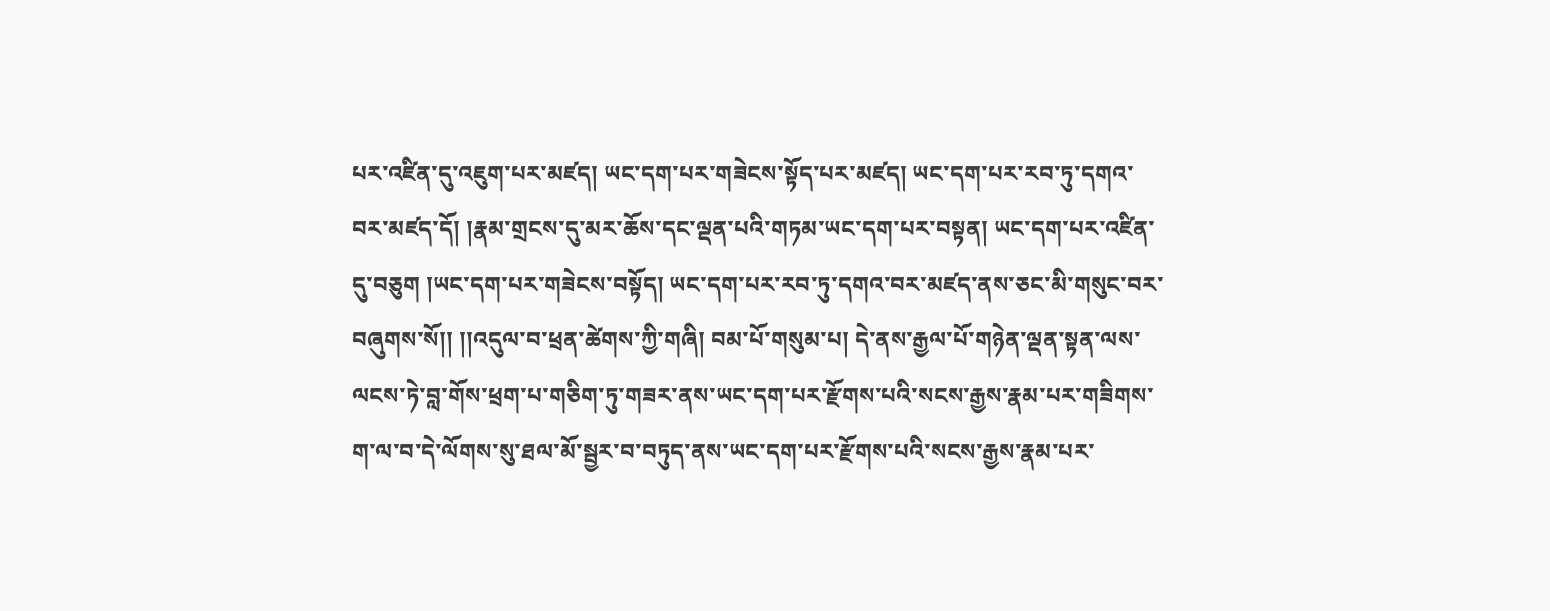པར་འཛིན་དུ་འཇུག་པར་མཛད། ཡང་དག་པར་གཟེངས་སྟོད་པར་མཛད། ཡང་དག་པར་རབ་ཏུ་དགའ་བར་མཛད་དོ། །རྣམ་གྲངས་དུ་མར་ཆོས་དང་ལྡན་པའི་གཏམ་ཡང་དག་པར་བསྟན། ཡང་དག་པར་འཛིན་དུ་བཅུག །ཡང་དག་པར་གཟེངས་བསྟོད། ཡང་དག་པར་རབ་ཏུ་དགའ་བར་མཛད་ནས་ཅང་མི་གསུང་བར་བཞུགས་སོ།། །།འདུལ་བ་ཕྲན་ཚེགས་ཀྱི་གཞི། བམ་པོ་གསུམ་པ། དེ་ནས་རྒྱལ་པོ་གཉེན་ལྡན་སྟན་ལས་ལངས་ཏེ་བླ་གོས་ཕྲག་པ་གཅིག་ཏུ་གཟར་ནས་ཡང་དག་པར་རྫོགས་པའི་སངས་རྒྱས་རྣམ་པར་གཟིགས་ག་ལ་བ་དེ་ལོགས་སུ་ཐལ་མོ་སྦྱར་བ་བཏུད་ནས་ཡང་དག་པར་རྫོགས་པའི་སངས་རྒྱས་རྣམ་པར་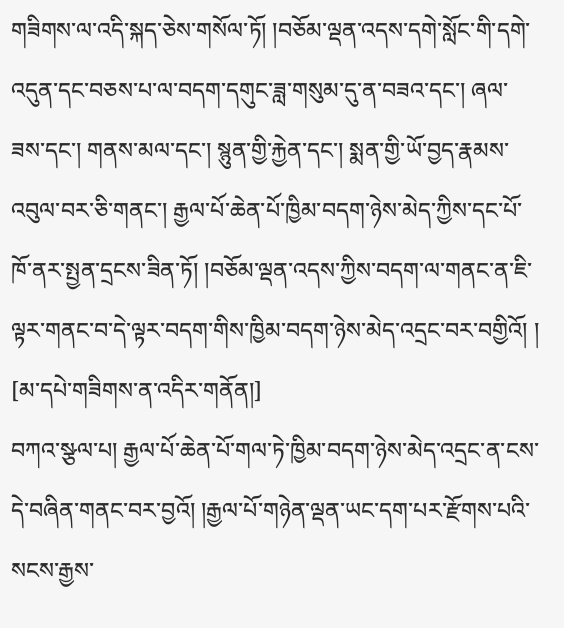གཟིགས་ལ་འདི་སྐད་ཅེས་གསོལ་ཏོ། །བཅོམ་ལྡན་འདས་དགེ་སློང་གི་དགེ་འདུན་དང་བཅས་པ་ལ་བདག་དགུང་ཟླ་གསུམ་དུ་ན་བཟའ་དང་། ཞལ་ཟས་དང་། གནས་མལ་དང་། སྙུན་གྱི་རྐྱེན་དང་། སྨན་གྱི་ཡོ་བྱད་རྣམས་འབུལ་བར་ཅི་གནང་། རྒྱལ་པོ་ཆེན་པོ་ཁྱིམ་བདག་ཉེས་མེད་ཀྱིས་དང་པོ་ཁོ་ནར་སྤྱན་དྲངས་ཟིན་ཏོ། །བཅོམ་ལྡན་འདས་ཀྱིས་བདག་ལ་གནང་ན་ཇི་ལྟར་གནང་བ་དེ་ལྟར་བདག་གིས་ཁྱིམ་བདག་ཉེས་མེད་འདྲང་བར་བགྱིའོ། །
[མ་དཔེ་གཟིགས་ན་འདིར་གནོན།]
བཀའ་སྩལ་པ། རྒྱལ་པོ་ཆེན་པོ་གལ་ཏེ་ཁྱིམ་བདག་ཉེས་མེད་འདྲང་ན་ངས་དེ་བཞིན་གནང་བར་བྱའོ། །རྒྱལ་པོ་གཉེན་ལྡན་ཡང་དག་པར་རྫོགས་པའི་སངས་རྒྱས་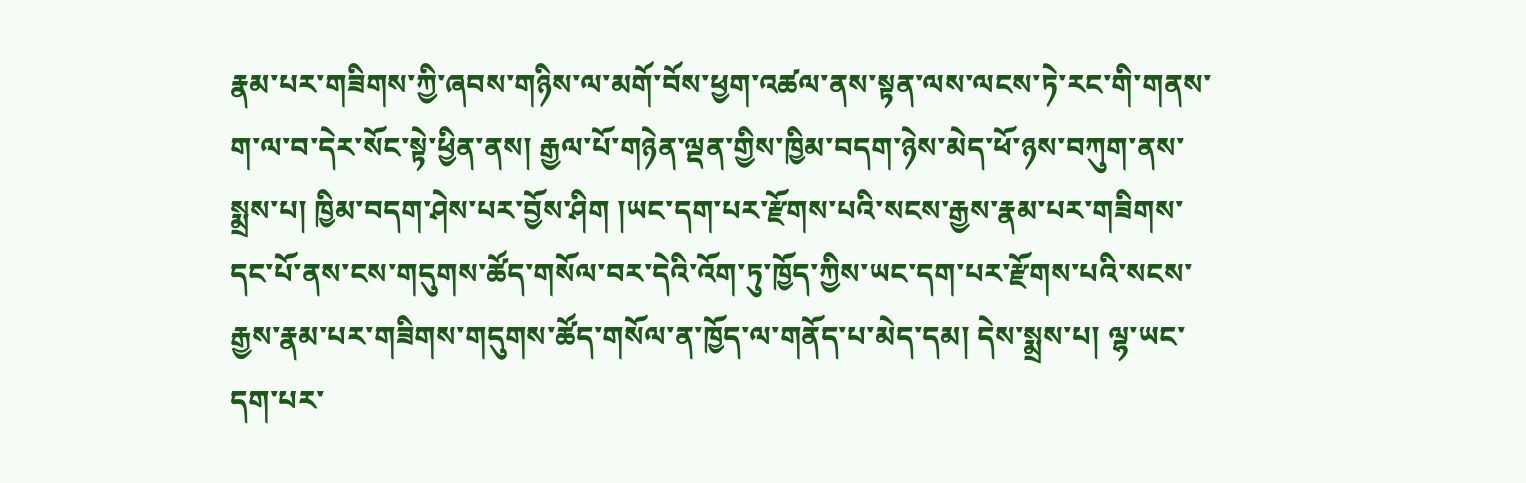རྣམ་པར་གཟིགས་ཀྱི་ཞབས་གཉིས་ལ་མགོ་བོས་ཕྱག་འཚལ་ནས་སྟན་ལས་ལངས་ཏེ་རང་གི་གནས་ག་ལ་བ་དེར་སོང་སྟེ་ཕྱིན་ནས། རྒྱལ་པོ་གཉེན་ལྡན་གྱིས་ཁྱིམ་བདག་ཉེས་མེད་ཕོ་ཉས་བཀུག་ནས་སྨྲས་པ། ཁྱིམ་བདག་ཤེས་པར་བྱོས་ཤིག །ཡང་དག་པར་རྫོགས་པའི་སངས་རྒྱས་རྣམ་པར་གཟིགས་དང་པོ་ནས་ངས་གདུགས་ཚོད་གསོལ་བར་དེའི་འོག་ཏུ་ཁྱོད་ཀྱིས་ཡང་དག་པར་རྫོགས་པའི་སངས་རྒྱས་རྣམ་པར་གཟིགས་གདུགས་ཚོད་གསོལ་ན་ཁྱོད་ལ་གནོད་པ་མེད་དམ། དེས་སྨྲས་པ། ལྷ་ཡང་དག་པར་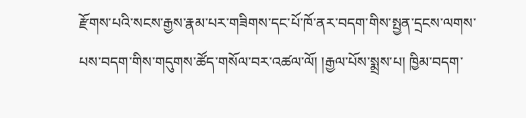རྫོགས་པའི་སངས་རྒྱས་རྣམ་པར་གཟིགས་དང་པོ་ཁོ་ནར་བདག་གིས་སྤྱན་དྲངས་ལགས་པས་བདག་གིས་གདུགས་ཚོད་གསོལ་བར་འཚལ་ལོ། །རྒྱལ་པོས་སྨྲས་པ། ཁྱིམ་བདག་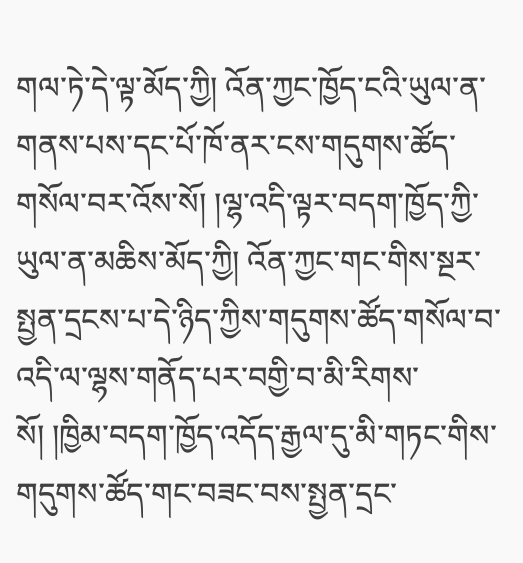གལ་ཏེ་དེ་ལྟ་མོད་ཀྱི། འོན་ཀྱང་ཁྱོད་ངའི་ཡུལ་ན་གནས་པས་དང་པོ་ཁོ་ནར་ངས་གདུགས་ཚོད་གསོལ་བར་འོས་སོ། །ལྷ་འདི་ལྟར་བདག་ཁྱོད་ཀྱི་ཡུལ་ན་མཆིས་མོད་ཀྱི། འོན་ཀྱང་གང་གིས་སྔར་སྤྱན་དྲངས་པ་དེ་ཉིད་ཀྱིས་གདུགས་ཚོད་གསོལ་བ་འདི་ལ་ལྷས་གནོད་པར་བགྱི་བ་མི་རིགས་སོ། །ཁྱིམ་བདག་ཁྱོད་འདོད་རྒྱལ་དུ་མི་གཏང་གིས་གདུགས་ཚོད་གང་བཟང་བས་སྤྱན་དྲང་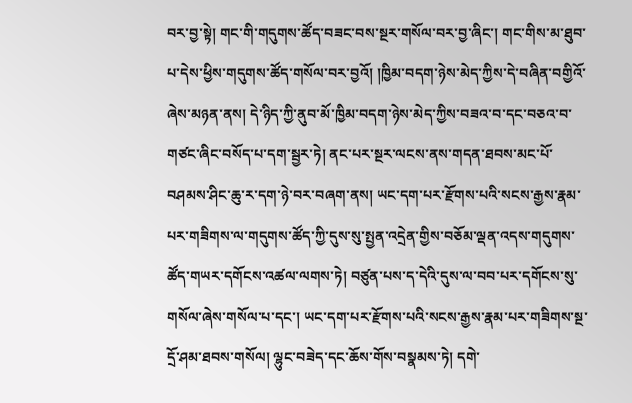བར་བྱ་སྟེ། གང་གི་གདུགས་ཚོད་བཟང་བས་སྔར་གསོལ་བར་བྱ་ཞིང་། གང་གིས་མ་ཐུབ་པ་དེས་ཕྱིས་གདུགས་ཚོད་གསོལ་བར་བྱའོ། །ཁྱིམ་བདག་ཉེས་མེད་ཀྱིས་དེ་བཞིན་བགྱིའོ་ཞེས་མཉན་ནས། དེ་ཉིད་ཀྱི་ནུབ་མོ་ཁྱིམ་བདག་ཉེས་མེད་ཀྱིས་བཟའ་བ་དང་བཅའ་བ་གཙང་ཞིང་བསོད་པ་དག་སྦྱར་ཏེ། ནང་པར་སྔར་ལངས་ནས་གདན་ཐབས་མང་པོ་བཤམས་ཤིང་ཆུ་ར་དག་ཉེ་བར་བཞག་ནས། ཡང་དག་པར་རྫོགས་པའི་སངས་རྒྱས་རྣམ་པར་གཟིགས་ལ་གདུགས་ཚོད་ཀྱི་དུས་སུ་སྤྱན་འདྲེན་གྱིས་བཅོམ་ལྡན་འདས་གདུགས་ཚོད་གཡར་དགོངས་འཚལ་ལགས་ཏེ། བཙུན་པས་ད་དེའི་དུས་ལ་བབ་པར་དགོངས་སུ་གསོལ་ཞེས་གསོལ་པ་དང་། ཡང་དག་པར་རྫོགས་པའི་སངས་རྒྱས་རྣམ་པར་གཟིགས་སྔ་དྲོ་ཤམ་ཐབས་གསོལ། ལྷུང་བཟེད་དང་ཆོས་གོས་བསྣམས་ཏེ། དགེ་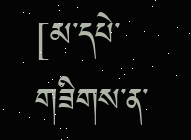[མ་དཔེ་གཟིགས་ན་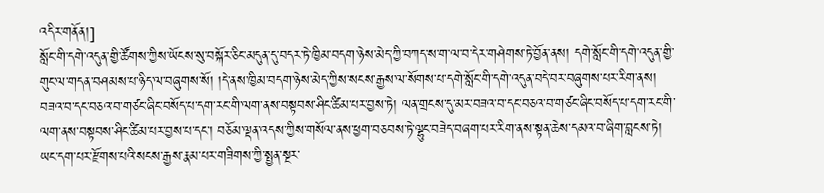འདིར་གནོན།]
སློང་གི་དགེ་འདུན་གྱི་ཚོགས་ཀྱིས་ཡོངས་སུ་བསྐོར་ཅིང་མདུན་དུ་བདར་ཏེ་ཁྱིམ་བདག་ཉེས་མེད་ཀྱི་བཀད་ས་ག་ལ་བ་དེར་གཤེགས་ཏེ་བྱོན་ནས། དགེ་སློང་གི་དགེ་འདུན་གྱི་གུང་ལ་གདན་བཤམས་པ་ཉིད་ལ་བཞུགས་སོ། །དེ་ནས་ཁྱིམ་བདག་ཉེས་མེད་ཀྱིས་སངས་རྒྱས་ལ་སོགས་པ་དགེ་སློང་གི་དགེ་འདུན་བདེ་བར་བཞུགས་པར་རིག་ནས། བཟའ་བ་དང་བཅའ་བ་གཙང་ཞིང་བསོད་པ་དག་རང་གི་ལག་ནས་བསྟབས་ཤིང་ཚིམ་པར་བྱས་ཏེ། ལན་གྲངས་དུ་མར་བཟའ་བ་དང་བཅའ་བ་གཙང་ཞིང་བསོད་པ་དག་རང་གི་ལག་ནས་བསྟབས་ཤིང་ཚིམ་པར་བྱས་པ་དང་། བཅོམ་ལྡན་འདས་ཀྱིས་གསོལ་ནས་ཕྱག་བཅབས་ཏེ་ལྷུང་བཟེད་བཞག་པར་རིག་ནས་སྟན་ཆེས་དམའ་བ་ཞིག་བླངས་ཏེ། ཡང་དག་པར་རྫོགས་པའི་སངས་རྒྱས་རྣམ་པར་གཟིགས་ཀྱི་སྤྱན་སྔར་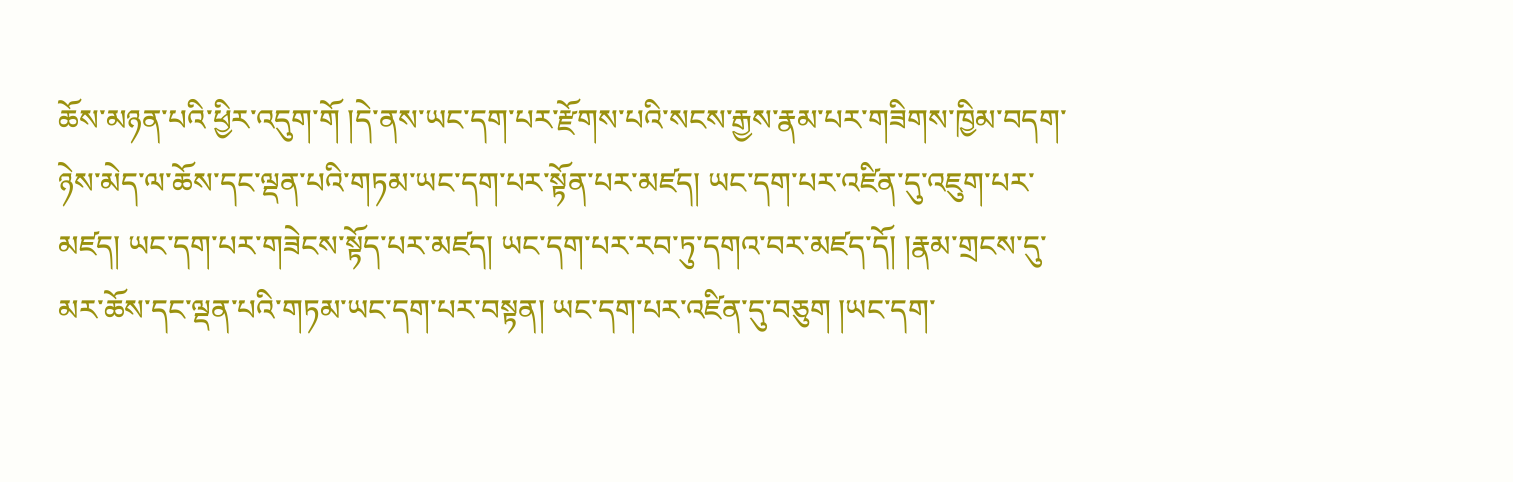ཆོས་མཉན་པའི་ཕྱིར་འདུག་གོ །དེ་ནས་ཡང་དག་པར་རྫོགས་པའི་སངས་རྒྱས་རྣམ་པར་གཟིགས་ཁྱིམ་བདག་ཉེས་མེད་ལ་ཆོས་དང་ལྡན་པའི་གཏམ་ཡང་དག་པར་སྟོན་པར་མཛད། ཡང་དག་པར་འཛིན་དུ་འཇུག་པར་མཛད། ཡང་དག་པར་གཟེངས་སྟོད་པར་མཛད། ཡང་དག་པར་རབ་ཏུ་དགའ་བར་མཛད་དོ། །རྣམ་གྲངས་དུ་མར་ཆོས་དང་ལྡན་པའི་གཏམ་ཡང་དག་པར་བསྟན། ཡང་དག་པར་འཛིན་དུ་བཅུག །ཡང་དག་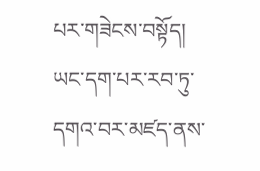པར་གཟེངས་བསྟོད། ཡང་དག་པར་རབ་ཏུ་དགའ་བར་མཛད་ནས་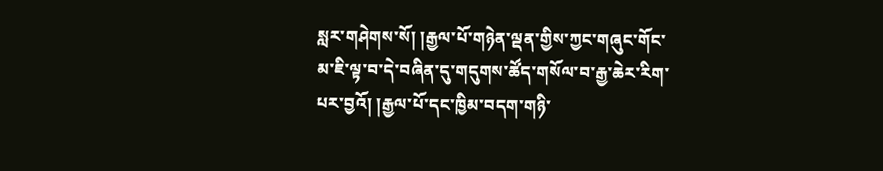སླར་གཤེགས་སོ། །རྒྱལ་པོ་གཉེན་ལྡན་གྱིས་ཀྱང་གཞུང་གོང་མ་ཇི་ལྟ་བ་དེ་བཞིན་དུ་གདུགས་ཚོད་གསོལ་བ་རྒྱ་ཆེར་རིག་པར་བྱའོ། །རྒྱལ་པོ་དང་ཁྱིམ་བདག་གཉི་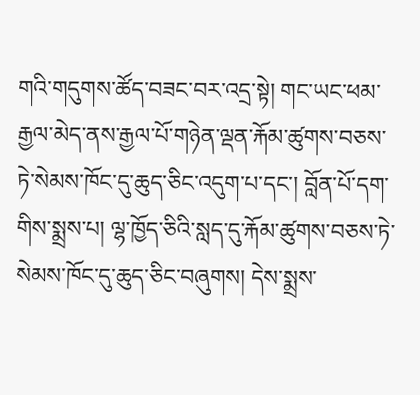གའི་གདུགས་ཚོད་བཟང་བར་འདྲ་སྟེ། གང་ཡང་ཕམ་རྒྱལ་མེད་ནས་རྒྱལ་པོ་གཉེན་ལྡན་རྐོམ་ཚུགས་བཅས་ཏེ་སེམས་ཁོང་དུ་ཆུད་ཅིང་འདུག་པ་དང་། བློན་པོ་དག་གིས་སྨྲས་པ། ལྷ་ཁྱོད་ཅིའི་སླད་དུ་རྐོམ་ཚུགས་བཅས་ཏེ་སེམས་ཁོང་དུ་ཆུད་ཅིང་བཞུགས། དེས་སྨྲས་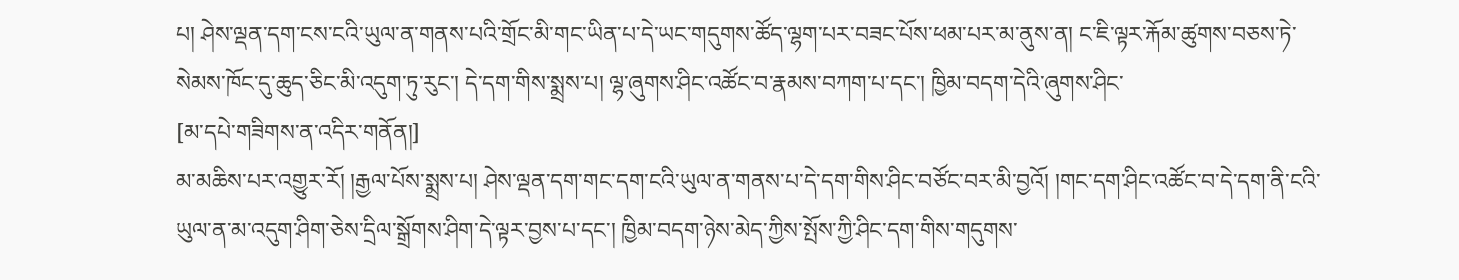པ། ཤེས་ལྡན་དག་ངས་ངའི་ཡུལ་ན་གནས་པའི་གྲོང་མི་གང་ཡིན་པ་དེ་ཡང་གདུགས་ཚོད་ལྷག་པར་བཟང་པོས་ཕམ་པར་མ་ནུས་ན། ང་ཇི་ལྟར་རྐོམ་ཚུགས་བཅས་ཏེ་སེམས་ཁོང་དུ་ཆུད་ཅིང་མི་འདུག་ཏུ་རུང་། དེ་དག་གིས་སྨྲས་པ། ལྷ་ཞུགས་ཤིང་འཚོང་བ་རྣམས་བཀག་པ་དང་། ཁྱིམ་བདག་དེའི་ཞུགས་ཤིང་
[མ་དཔེ་གཟིགས་ན་འདིར་གནོན།]
མ་མཆིས་པར་འགྱུར་རོ། །རྒྱལ་པོས་སྨྲས་པ། ཤེས་ལྡན་དག་གང་དག་ངའི་ཡུལ་ན་གནས་པ་དེ་དག་གིས་ཤིང་བཙོང་བར་མི་བྱའོ། །གང་དག་ཤིང་འཚོང་བ་དེ་དག་ནི་ངའི་ཡུལ་ན་མ་འདུག་ཤིག་ཅེས་དྲིལ་སྒྲོགས་ཤིག་དེ་ལྟར་བྱས་པ་དང་། ཁྱིམ་བདག་ཉེས་མེད་ཀྱིས་སྤོས་ཀྱི་ཤིང་དག་གིས་གདུགས་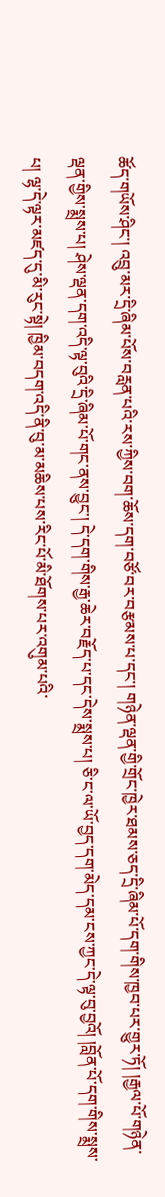ཚོད་གཡོས་ཤིང་། འབྲུ་མར་དྲི་ཞིམ་པོས་བརླན་པའི་རས་ཀྱིས་བག་ཆོས་དག་བཙོ་བར་བརྩམས་པ་དང་། གཉེན་ལྡན་གྱི་གྲོང་ཁྱེར་ཐམས་ཅད་དྲི་ཞིམ་པོ་དག་གིས་ཁྱབ་པར་གྱུར་ཏོ། །རྒྱལ་པོ་གཉེན་ལྡན་གྱིས་སྨྲས་པ། ཤེས་ལྡན་དག་འདི་ལྟ་བུའི་དྲི་ཞིམ་པོ་གང་ནས་བྱུང་། དེ་དག་གིས་རྒྱ་ཆེར་བརྗོད་པ་དང་དེས་སྨྲས་པ། ཅི་ང་ལ་ཡོ་བྱད་དག་མེད་དམ་ངས་ཀྱང་དེ་ལྟ་བུ་བྱའོ། །བློན་པོ་དག་གིས་སྨྲས་པ། ལྷ་དེ་ལྟར་མཛད་དུ་མི་རུང་སྟེ། ཁྱིམ་བདག་འདི་ནི་བུ་མ་མཆིས་པས་རིང་པོ་མི་ཐོགས་པར་འགུམ་པའི་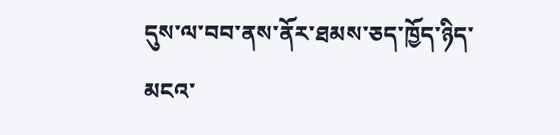དུས་ལ་བབ་ནས་ནོར་ཐམས་ཅད་ཁྱོད་ཉིད་མངའ་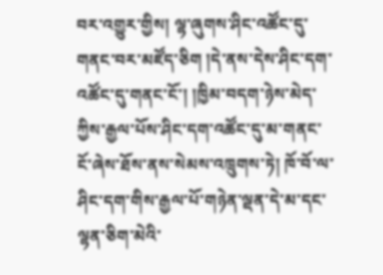བར་འགྱུར་གྱིས། ལྷ་ཞུགས་ཤིང་འཚོང་དུ་གནང་བར་མཛོད་ཅིག །དེ་ནས་དེས་ཤིང་དག་འཚོང་དུ་གནང་ངོ་། །ཁྱིམ་བདག་ཉེས་མེད་ཀྱིས་རྒྱལ་པོས་ཤིང་དག་འཚོང་དུ་མ་གནང་ངོ་ཞེས་ཐོས་ནས་སེམས་འཁྲུགས་ཏེ། ཁོ་བོ་ལ་ཤིང་དག་གིས་རྒྱལ་པོ་གཉེན་ལྡན་དེ་མ་དང་ལྷན་ཅིག་མེའི་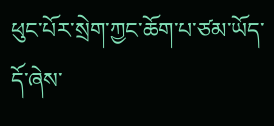ཕུང་པོར་སྲེག་ཀྱང་ཆོག་པ་ཙམ་ཡོད་དོ་ཞེས་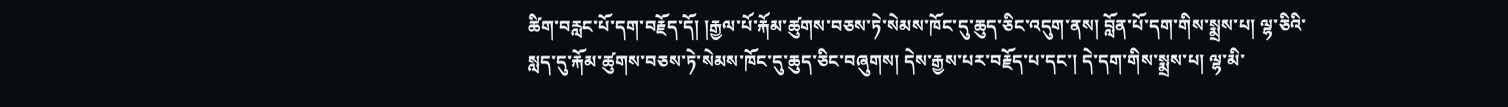ཚིག་བརླང་པོ་དག་བརྗོད་དོ། །རྒྱལ་པོ་རྐོམ་ཚུགས་བཅས་ཏེ་སེམས་ཁོང་དུ་ཆུད་ཅིང་འདུག་ནས། བློན་པོ་དག་གིས་སྨྲས་པ། ལྷ་ཅིའི་སླད་དུ་རྐོམ་ཚུགས་བཅས་ཏེ་སེམས་ཁོང་དུ་ཆུད་ཅིང་བཞུགས། དེས་རྒྱས་པར་བརྗོད་པ་དང་། དེ་དག་གིས་སྨྲས་པ། ལྷ་མི་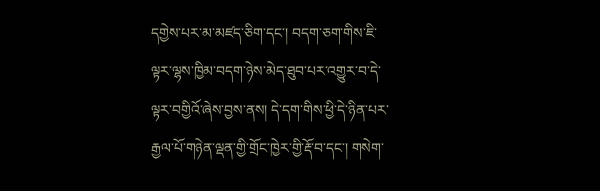དགྱེས་པར་མ་མཛད་ཅིག་དང་། བདག་ཅག་གིས་ཇི་ལྟར་ལྷས་ཁྱིམ་བདག་ཉེས་མེད་ཐུབ་པར་འགྱུར་བ་དེ་ལྟར་བགྱིའོ་ཞེས་བྱས་ནས། དེ་དག་གིས་ཕྱི་དེ་ཉིན་པར་རྒྱལ་པོ་གཉེན་ལྡན་གྱི་གྲོང་ཁྱེར་གྱི་རྡོ་བ་དང་། གསེག་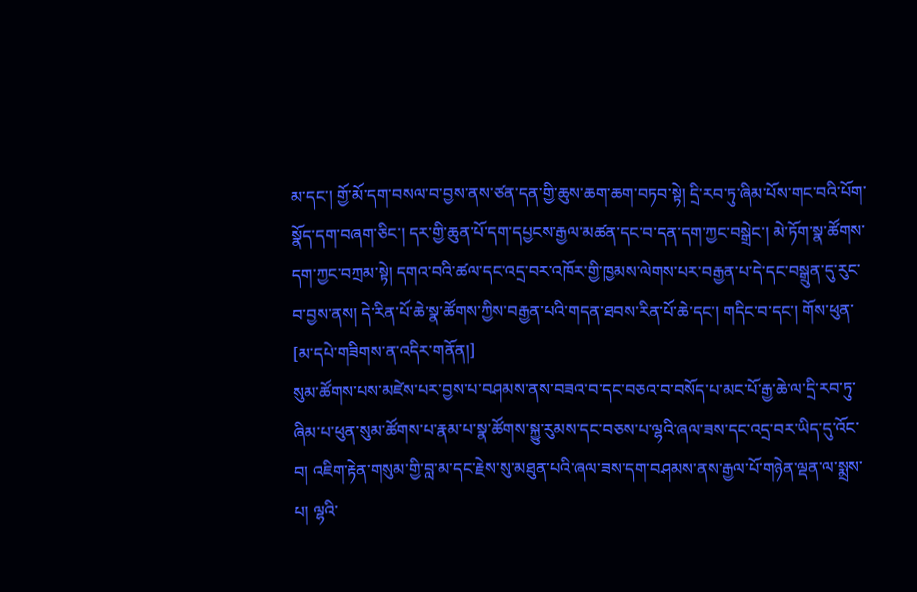མ་དང་། གྱོ་མོ་དག་བསལ་བ་བྱས་ནས་ཙན་དན་གྱི་ཆུས་ཆག་ཆག་བཏབ་སྟེ། དྲི་རབ་ཏུ་ཞིམ་པོས་གང་བའི་པོག་སྣོད་དག་བཞག་ཅིང་། དར་གྱི་ཆུན་པོ་དག་དཔྱངས་རྒྱལ་མཚན་དང་བ་དན་དག་ཀྱང་བསྒྲེང་། མེ་ཏོག་སྣ་ཚོགས་དག་ཀྱང་བཀྲམ་སྟེ། དགའ་བའི་ཚལ་དང་འདྲ་བར་འཁོར་གྱི་ཁྱམས་ལེགས་པར་བརྒྱན་པ་དེ་དང་བསྒྲུན་དུ་རུང་བ་བྱས་ནས། དེ་རིན་པོ་ཆེ་སྣ་ཚོགས་ཀྱིས་བརྒྱན་པའི་གདན་ཐབས་རིན་པོ་ཆེ་དང་། གདིང་བ་དང་། གོས་ཕུན་
[མ་དཔེ་གཟིགས་ན་འདིར་གནོན།]
སུམ་ཚོགས་པས་མཛེས་པར་བྱས་པ་བཤམས་ནས་བཟའ་བ་དང་བཅའ་བ་བསོད་པ་མང་པོ་རྒྱ་ཆེ་ལ་དྲི་རབ་ཏུ་ཞིམ་པ་ཕུན་སུམ་ཚོགས་པ་རྣམ་པ་སྣ་ཚོགས་སྐྱུ་རུམས་དང་བཅས་པ་ལྷའི་ཞལ་ཟས་དང་འདྲ་བར་ཡིད་དུ་འོང་བ། འཇིག་རྟེན་གསུམ་གྱི་བླ་མ་དང་རྗེས་སུ་མཐུན་པའི་ཞལ་ཟས་དག་བཤམས་ནས་རྒྱལ་པོ་གཉེན་ལྡན་ལ་སྨྲས་པ། ལྷའི་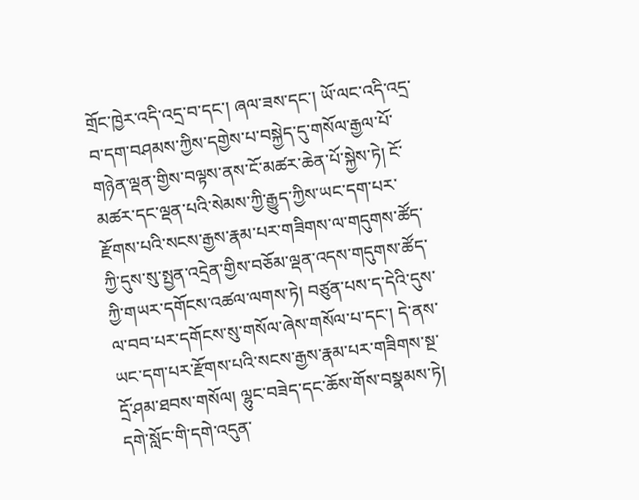གྲོང་ཁྱེར་འདི་འདྲ་བ་དང་། ཞལ་ཟས་དང་། ཡོ་ལང་འདི་འདྲ་བ་དག་བཤམས་ཀྱིས་དགྱེས་པ་བསྐྱེད་དུ་གསོལ་རྒྱལ་པོ་གཉེན་ལྡན་གྱིས་བལྟས་ནས་ངོ་མཚར་ཆེན་པོ་སྐྱེས་ཏེ། ངོ་མཚར་དང་ལྡན་པའི་སེམས་ཀྱི་རྒྱུད་ཀྱིས་ཡང་དག་པར་རྫོགས་པའི་སངས་རྒྱས་རྣམ་པར་གཟིགས་ལ་གདུགས་ཚོད་ཀྱི་དུས་སུ་སྤྱན་འདྲེན་གྱིས་བཅོམ་ལྡན་འདས་གདུགས་ཚོད་ཀྱི་གཡར་དགོངས་འཚལ་ལགས་ཏེ། བཙུན་པས་ད་དེའི་དུས་ལ་བབ་པར་དགོངས་སུ་གསོལ་ཞེས་གསོལ་པ་དང་། དེ་ནས་ཡང་དག་པར་རྫོགས་པའི་སངས་རྒྱས་རྣམ་པར་གཟིགས་སྔ་དྲོ་ཤམ་ཐབས་གསོལ། ལྷུང་བཟེད་དང་ཆོས་གོས་བསྣམས་ཏེ། དགེ་སློང་གི་དགེ་འདུན་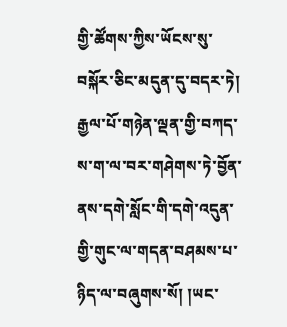གྱི་ཚོགས་ཀྱིས་ཡོངས་སུ་བསྐོར་ཅིང་མདུན་དུ་བདར་ཏེ། རྒྱལ་པོ་གཉེན་ལྡན་གྱི་བཀད་ས་ག་ལ་བར་གཤེགས་ཏེ་བྱོན་ནས་དགེ་སློང་གི་དགེ་འདུན་གྱི་གུང་ལ་གདན་བཤམས་པ་ཉིད་ལ་བཞུགས་སོ། །ཡང་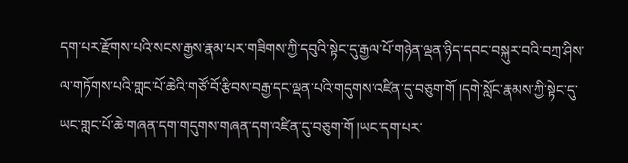དག་པར་རྫོགས་པའི་སངས་རྒྱས་རྣམ་པར་གཟིགས་ཀྱི་དབུའི་སྟེང་དུ་རྒྱལ་པོ་གཉེན་ལྡན་ཉིད་དབང་བསྐུར་བའི་བཀྲ་ཤིས་ལ་གཏོགས་པའི་གླང་པོ་ཆེའི་གཙོ་བོ་རྩིབས་བརྒྱ་དང་ལྡན་པའི་གདུགས་འཛིན་དུ་བཅུག་གོ །དགེ་སློང་རྣམས་ཀྱི་སྟེང་དུ་ཡང་གླང་པོ་ཆེ་གཞན་དག་གདུགས་གཞན་དག་འཛིན་དུ་བཅུག་གོ །ཡང་དག་པར་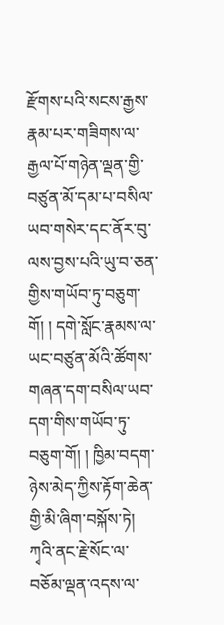རྫོགས་པའི་སངས་རྒྱས་རྣམ་པར་གཟིགས་ལ་རྒྱལ་པོ་གཉེན་ལྡན་གྱི་བཙུན་མོ་དམ་པ་བསིལ་ཡབ་གསེར་དང་ནོར་བུ་ལས་བྱས་པའི་ཡུ་བ་ཅན་གྱིས་གཡོབ་ཏུ་བཅུག་གོ། ། དགེ་སློང་རྣམས་ལ་ཡང་བཙུན་མོའི་ཚོགས་གཞན་དག་བསིལ་ཡབ་དག་གིས་གཡོབ་ཏུ་བཅུག་གོ། ། ཁྱིམ་བདག་ཉེས་མེད་ཀྱིས་རྟོག་ཆེན་གྱི་མི་ཞིག་བསྐོས་ཏེ། ཀྭའི་ནང་རྗེ་སོང་ལ་བཅོམ་ལྡན་འདས་ལ་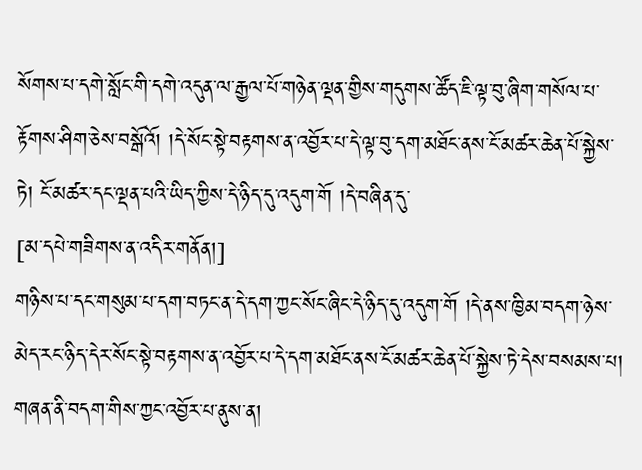སོགས་པ་དགེ་སློང་གི་དགེ་འདུན་ལ་རྒྱལ་པོ་གཉེན་ལྡན་གྱིས་གདུགས་ཚོད་ཇི་ལྟ་བུ་ཞིག་གསོལ་པ་རྟོགས་ཤིག་ཅེས་བསྒོའོ། །དེ་སོང་སྟེ་བརྟགས་ན་འབྱོར་པ་དེ་ལྟ་བུ་དག་མཐོང་ནས་ངོ་མཚར་ཆེན་པོ་སྐྱེས་ཏེ། ངོ་མཚར་དང་ལྡན་པའི་ཡིད་ཀྱིས་དེ་ཉིད་དུ་འདུག་གོ །དེ་བཞིན་དུ་
[མ་དཔེ་གཟིགས་ན་འདིར་གནོན།]
གཉིས་པ་དང་གསུམ་པ་དག་བཏང་ན་དེ་དག་ཀྱང་སོང་ཞིང་དེ་ཉིད་དུ་འདུག་གོ །དེ་ནས་ཁྱིམ་བདག་ཉེས་མེད་རང་ཉིད་དེར་སོང་སྟེ་བརྟགས་ན་འབྱོར་པ་དེ་དག་མཐོང་ནས་ངོ་མཚར་ཆེན་པོ་སྐྱེས་ཏེ་དེས་བསམས་པ། གཞན་ནི་བདག་གིས་ཀྱང་འབྱོར་པ་ནུས་ན།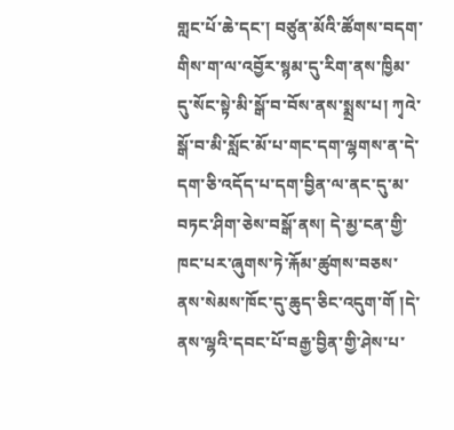གླང་པོ་ཆེ་དང་། བཙུན་མོའི་ཚོགས་བདག་གིས་ག་ལ་འབྱོར་སྙམ་དུ་རིག་ནས་ཁྱིམ་དུ་སོང་སྟེ་མི་སྒོ་བ་བོས་ནས་སྨྲས་པ། ཀྭའེ་སྒོ་བ་མི་སློང་མོ་པ་གང་དག་ལྷགས་ན་དེ་དག་ཅི་འདོད་པ་དག་བྱིན་ལ་ནང་དུ་མ་བཏང་ཤིག་ཅེས་བསྒོ་ནས། དེ་མྱ་ངན་གྱི་ཁང་པར་ཞུགས་ཏེ་རྐོམ་ཚུགས་བཅས་ནས་སེམས་ཁོང་དུ་ཆུད་ཅིང་འདུག་གོ །དེ་ནས་ལྷའི་དབང་པོ་བརྒྱ་བྱིན་གྱི་ཤེས་པ་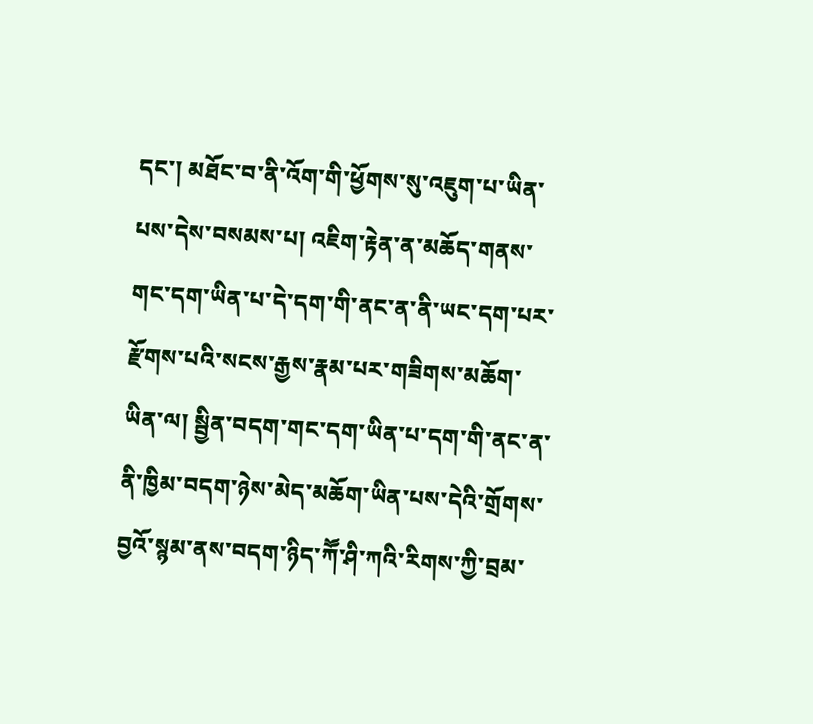དང་། མཐོང་བ་ནི་འོག་གི་ཕྱོགས་སུ་འཇུག་པ་ཡིན་པས་དེས་བསམས་པ། འཇིག་རྟེན་ན་མཆོད་གནས་གང་དག་ཡིན་པ་དེ་དག་གི་ནང་ན་ནི་ཡང་དག་པར་རྫོགས་པའི་སངས་རྒྱས་རྣམ་པར་གཟིགས་མཆོག་ཡིན་ལ། སྦྱིན་བདག་གང་དག་ཡིན་པ་དག་གི་ནང་ན་ནི་ཁྱིམ་བདག་ཉེས་མེད་མཆོག་ཡིན་པས་དེའི་གྲོགས་བྱའོ་སྙམ་ནས་བདག་ཉིད་ཀཽ་ཤི་ཀའི་རིགས་ཀྱི་བྲམ་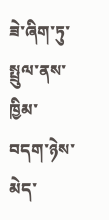ཟེ་ཞིག་ཏུ་སྤྲུལ་ནས་ཁྱིམ་བདག་ཉེས་མེད་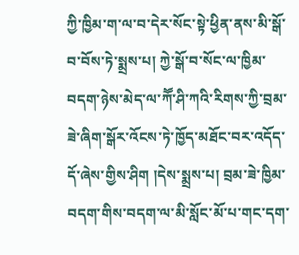ཀྱི་ཁྱིམ་ག་ལ་བ་དེར་སོང་སྟེ་ཕྱིན་ནས་མི་སྒོ་བ་བོས་ཏེ་སྨྲས་པ། ཀྱེ་སྒོ་བ་སོང་ལ་ཁྱིམ་བདག་ཉེས་མེད་ལ་ཀཽ་ཤི་ཀའི་རིགས་ཀྱི་བྲམ་ཟེ་ཞིག་སྒོར་འོངས་ཏེ་ཁྱོད་མཐོང་བར་འདོད་དོ་ཞེས་གྱིས་ཤིག །དེས་སྨྲས་པ། བྲམ་ཟེ་ཁྱིམ་བདག་གིས་བདག་ལ་མི་སློང་མོ་པ་གང་དག་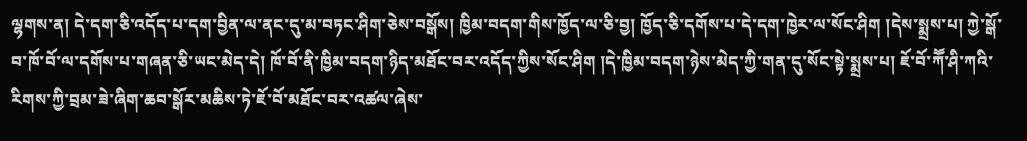ལྷགས་ན། དེ་དག་ཅི་འདོད་པ་དག་བྱིན་ལ་ནང་དུ་མ་བཏང་ཤིག་ཅེས་བསྒོས། ཁྱིམ་བདག་གིས་ཁྱོད་ལ་ཅི་བྱ། ཁྱོད་ཅི་དགོས་པ་དེ་དག་ཁྱེར་ལ་སོང་ཤིག །དེས་སྨྲས་པ། ཀྱེ་སྒོ་བ་ཁོ་བོ་ལ་དགོས་པ་གཞན་ཅི་ཡང་མེད་དེ། ཁོ་བོ་ནི་ཁྱིམ་བདག་ཉིད་མཐོང་བར་འདོད་ཀྱིས་སོང་ཤིག །དེ་ཁྱིམ་བདག་ཉེས་མེད་ཀྱི་གན་དུ་སོང་སྟེ་སྨྲས་པ། ཇོ་བོ་ཀཽ་ཤི་ཀའི་རིགས་ཀྱི་བྲམ་ཟེ་ཞིག་ཆབ་སྒོར་མཆིས་ཏེ་ཇོ་བོ་མཐོང་བར་འཚལ་ཞེས་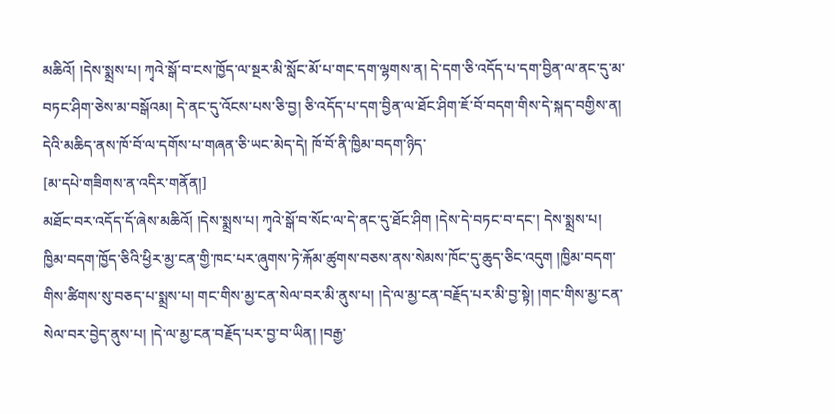མཆིའོ། །དེས་སྨྲས་པ། ཀྭའེ་སྒོ་བ་ངས་ཁྱོད་ལ་སྔར་མི་སློང་མོ་པ་གང་དག་ལྷགས་ན། དེ་དག་ཅི་འདོད་པ་དག་བྱིན་ལ་ནང་དུ་མ་བཏང་ཤིག་ཅེས་མ་བསྒོའམ། དེ་ནང་དུ་འོངས་པས་ཅི་བྱ། ཅི་འདོད་པ་དག་བྱིན་ལ་ཐོང་ཤིག་ཇོ་བོ་བདག་གིས་དེ་སྐད་བགྱིས་ན། དེའི་མཆིད་ནས་ཁོ་བོ་ལ་དགོས་པ་གཞན་ཅི་ཡང་མེད་དེ། ཁོ་བོ་ནི་ཁྱིམ་བདག་ཉིད་
[མ་དཔེ་གཟིགས་ན་འདིར་གནོན།]
མཐོང་བར་འདོད་དོ་ཞེས་མཆིའོ། །དེས་སྨྲས་པ། ཀྭའེ་སྒོ་བ་སོང་ལ་དེ་ནང་དུ་ཐོང་ཤིག །དེས་དེ་བཏང་བ་དང་། དེས་སྨྲས་པ། ཁྱིམ་བདག་ཁྱོད་ཅིའི་ཕྱིར་མྱ་ངན་གྱི་ཁང་པར་ཞུགས་ཏེ་རྐོམ་ཚུགས་བཅས་ནས་སེམས་ཁོང་དུ་ཆུད་ཅིང་འདུག །ཁྱིམ་བདག་གིས་ཚིགས་སུ་བཅད་པ་སྨྲས་པ། གང་གིས་མྱ་ངན་སེལ་བར་མི་ནུས་པ། །དེ་ལ་མྱ་ངན་བརྗོད་པར་མི་བྱ་སྟེ། །གང་གིས་མྱ་ངན་སེལ་བར་བྱེད་ནུས་པ། །དེ་ལ་མྱ་ངན་བརྗོད་པར་བྱ་བ་ཡིན། །བརྒྱ་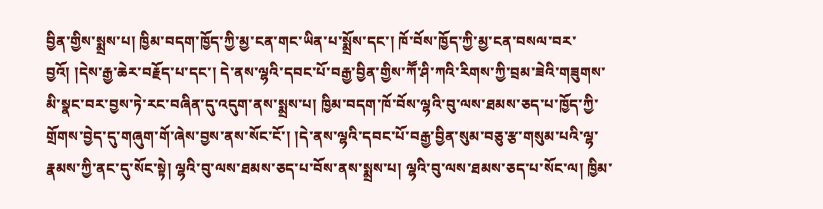བྱིན་གྱིས་སྨྲས་པ། ཁྱིམ་བདག་ཁྱོད་ཀྱི་མྱ་ངན་གང་ཡིན་པ་སྨྲོས་དང་། ཁོ་བོས་ཁྱོད་ཀྱི་མྱ་ངན་བསལ་བར་བྱའོ། །དེས་རྒྱ་ཆེར་བརྗོད་པ་དང་། དེ་ནས་ལྷའི་དབང་པོ་བརྒྱ་བྱིན་གྱིས་ཀཽ་ཤི་ཀའི་རིགས་ཀྱི་བྲམ་ཟེའི་གཟུགས་མི་སྣང་བར་བྱས་ཏེ་རང་བཞིན་དུ་འདུག་ནས་སྨྲས་པ། ཁྱིམ་བདག་ཁོ་བོས་ལྷའི་བུ་ལས་ཐམས་ཅད་པ་ཁྱོད་ཀྱི་གྲོགས་བྱེད་དུ་གཞུག་གོ་ཞེས་བྱས་ནས་སོང་ངོ་། །དེ་ནས་ལྷའི་དབང་པོ་བརྒྱ་བྱིན་སུམ་བཅུ་རྩ་གསུམ་པའི་ལྷ་རྣམས་ཀྱི་ནང་དུ་སོང་སྟེ། ལྷའི་བུ་ལས་ཐམས་ཅད་པ་བོས་ནས་སྨྲས་པ། ལྷའི་བུ་ལས་ཐམས་ཅད་པ་སོང་ལ། ཁྱིམ་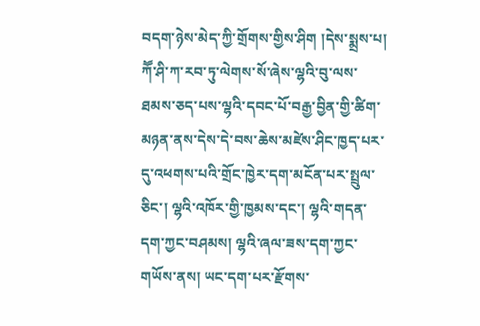བདག་ཉེས་མེད་ཀྱི་གྲོགས་གྱིས་ཤིག །དེས་སྨྲས་པ། ཀཽ་ཤི་ཀ་རབ་ཏུ་ལེགས་སོ་ཞེས་ལྷའི་བུ་ལས་ཐམས་ཅད་པས་ལྷའི་དབང་པོ་བརྒྱ་བྱིན་གྱི་ཚིག་མཉན་ནས་དེས་དེ་བས་ཆེས་མཛེས་ཤིང་ཁྱད་པར་དུ་འཕགས་པའི་གྲོང་ཁྱེར་དག་མངོན་པར་སྤྲུལ་ཅིང་། ལྷའི་འཁོར་གྱི་ཁྱམས་དང་། ལྷའི་གདན་དག་ཀྱང་བཤམས། ལྷའི་ཞལ་ཟས་དག་ཀྱང་གཡོས་ནས། ཡང་དག་པར་རྫོགས་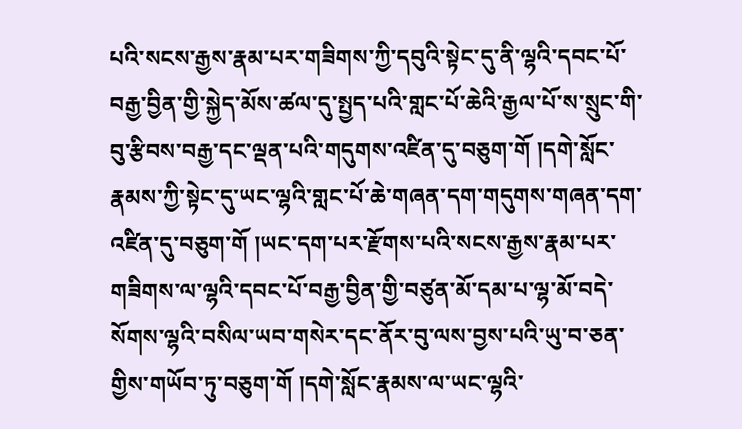པའི་སངས་རྒྱས་རྣམ་པར་གཟིགས་ཀྱི་དབུའི་སྟེང་དུ་ནི་ལྷའི་དབང་པོ་བརྒྱ་བྱིན་གྱི་སྐྱེད་མོས་ཚལ་དུ་སྤྱད་པའི་གླང་པོ་ཆེའི་རྒྱལ་པོ་ས་སྲུང་གི་བུ་རྩིབས་བརྒྱ་དང་ལྡན་པའི་གདུགས་འཛིན་དུ་བཅུག་གོ །དགེ་སློང་རྣམས་ཀྱི་སྟེང་དུ་ཡང་ལྷའི་གླང་པོ་ཆེ་གཞན་དག་གདུགས་གཞན་དག་འཛིན་དུ་བཅུག་གོ །ཡང་དག་པར་རྫོགས་པའི་སངས་རྒྱས་རྣམ་པར་གཟིགས་ལ་ལྷའི་དབང་པོ་བརྒྱ་བྱིན་གྱི་བཙུན་མོ་དམ་པ་ལྷ་མོ་བདེ་སོགས་ལྷའི་བསིལ་ཡབ་གསེར་དང་ནོར་བུ་ལས་བྱས་པའི་ཡུ་བ་ཅན་གྱིས་གཡོབ་ཏུ་བཅུག་གོ །དགེ་སློང་རྣམས་ལ་ཡང་ལྷའི་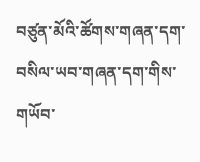བཙུན་མོའི་ཚོགས་གཞན་དག་བསིལ་ཡབ་གཞན་དག་གིས་གཡོབ་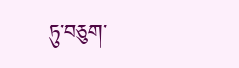ཏུ་བཅུག་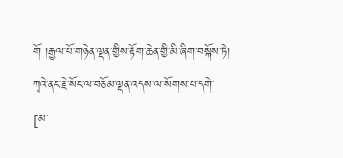གོ །རྒྱལ་པོ་གཉེན་ལྡན་གྱིས་རྟོག་ཆེན་གྱི་མི་ཞིག་བསྐོས་ཏེ། ཀྭའེ་ནང་རྗེ་སོང་ལ་བཅོམ་ལྡན་འདས་ལ་སོགས་པ་དགེ་
[མ་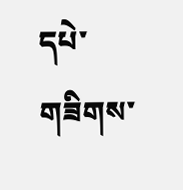དཔེ་གཟིགས་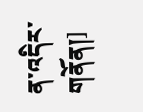ན་འདིར་གནོན།]